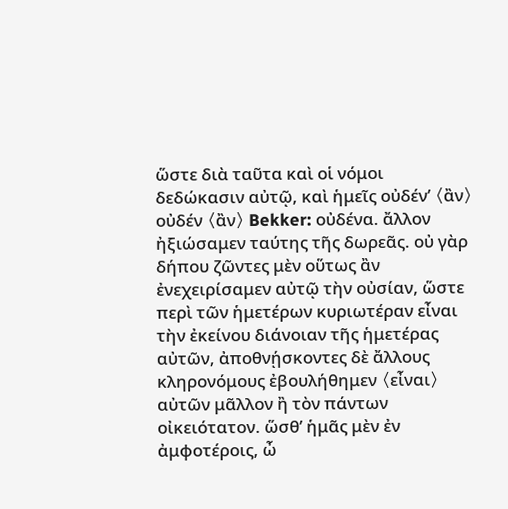ὥστε διὰ ταῦτα καὶ οἱ νόμοι δεδώκασιν αὐτῷ, καὶ ἡμεῖς οὐδένʼ 〈ἂν〉 οὐδέν 〈ἂν〉 Bekker: οὐδένα. ἄλλον ἠξιώσαμεν ταύτης τῆς δωρεᾶς. οὐ γὰρ δήπου ζῶντες μὲν οὕτως ἂν ἐνεχειρίσαμεν αὐτῷ τὴν οὐσίαν, ὥστε περὶ τῶν ἡμετέρων κυριωτέραν εἶναι τὴν ἐκείνου διάνοιαν τῆς ἡμετέρας αὐτῶν, ἀποθνῄσκοντες δὲ ἄλλους κληρονόμους ἐβουλήθημεν 〈εἶναι〉 αὐτῶν μᾶλλον ἢ τὸν πάντων οἰκειότατον. ὥσθʼ ἡμᾶς μὲν ἐν ἀμφοτέροις, ὦ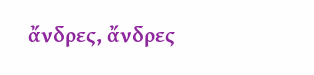ἄνδρες, ἄνδρες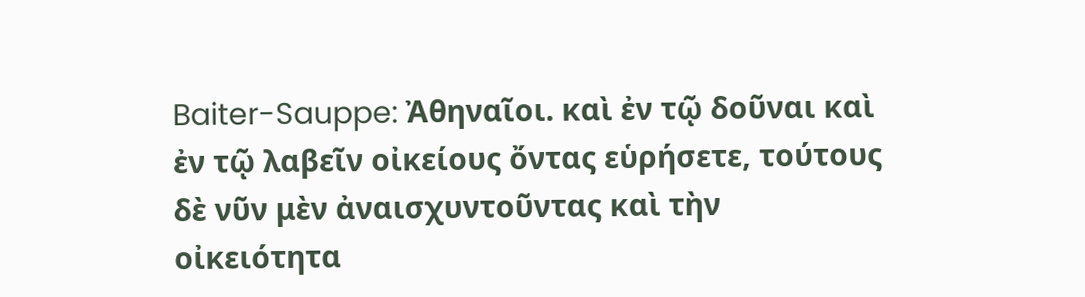Baiter-Sauppe: Ἀθηναῖοι. καὶ ἐν τῷ δοῦναι καὶ ἐν τῷ λαβεῖν οἰκείους ὄντας εὑρήσετε, τούτους δὲ νῦν μὲν ἀναισχυντοῦντας καὶ τὴν οἰκειότητα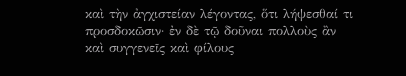καὶ τὴν ἀγχιστείαν λέγοντας, ὅτι λήψεσθαί τι προσδοκῶσιν· ἐν δὲ τῷ δοῦναι πολλοὺς ἂν καὶ συγγενεῖς καὶ φίλους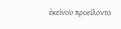ἐκείνου προείλοντο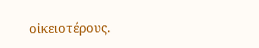οἰκειοτέρους.